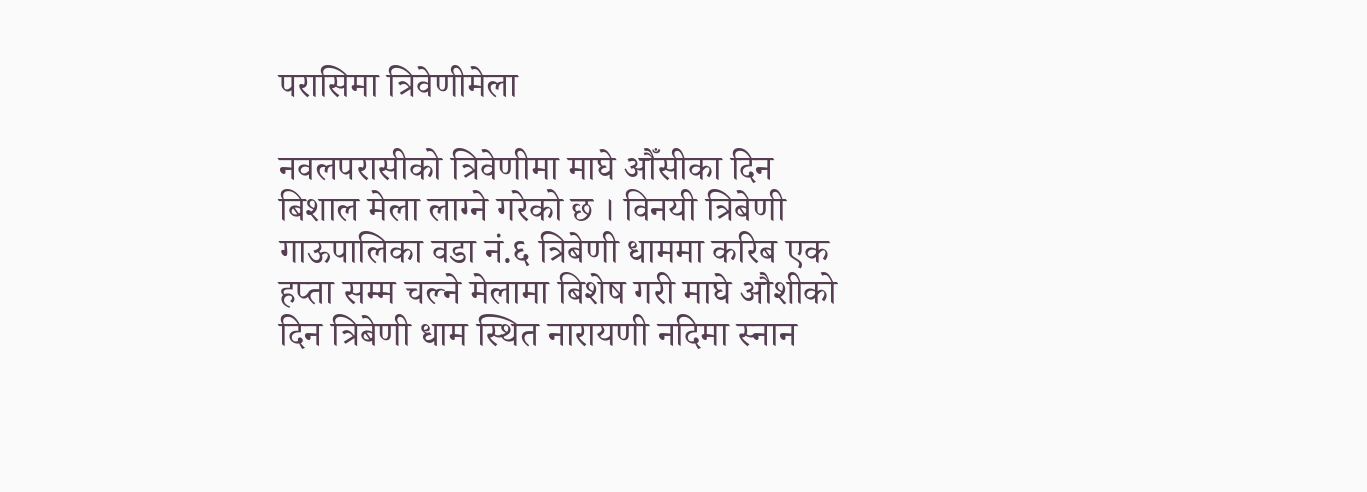परासिमा त्रिवेणीमेला

नवलपरासीको त्रिवेणीमा माघे औँसीका दिन बिशाल मेला लाग्ने गरेको छ । विनयी त्रिबेणी गाऊपालिका वडा नं.६ त्रिबेणी धाममा करिब एक हप्ता सम्म चल्ने मेलामा बिशेष गरी माघे औशीको दिन त्रिबेणी धाम स्थित नारायणी नदिमा स्नान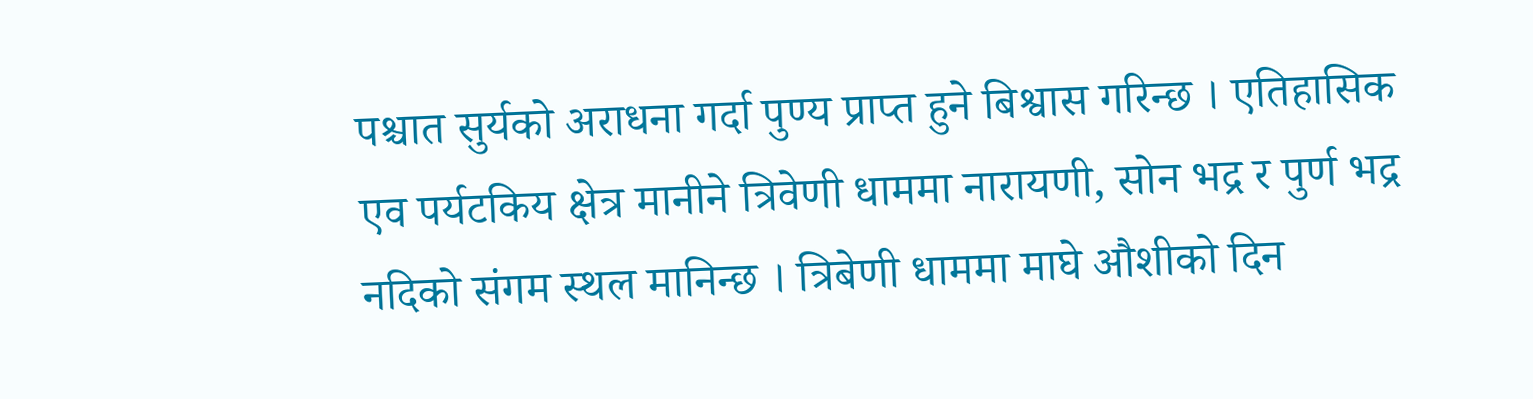पश्चात सुर्यको अराधना गर्दा पुण्य प्राप्त हुने बिश्वास गरिन्छ । एतिहासिक एव पर्यटकिय क्षेत्र मानीने त्रिवेणी धाममा नारायणी, सोन भद्र र पुर्ण भद्र नदिको संगम स्थल मानिन्छ । त्रिबेणी धाममा माघे औशीको दिन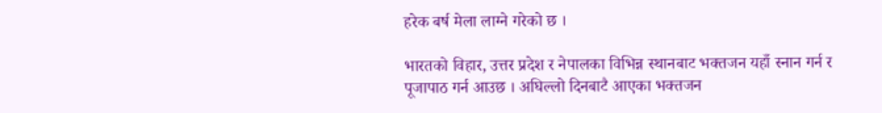हरेक बर्ष मेला लाग्ने गरेको छ ।

भारतको विहार, उत्तर प्रदेश र नेपालका विभिन्न स्थानबाट भक्तजन यहाँ स्नान गर्न र पूजापाठ गर्न आउछ । अघिल्लो दिनबाटै आएका भक्तजन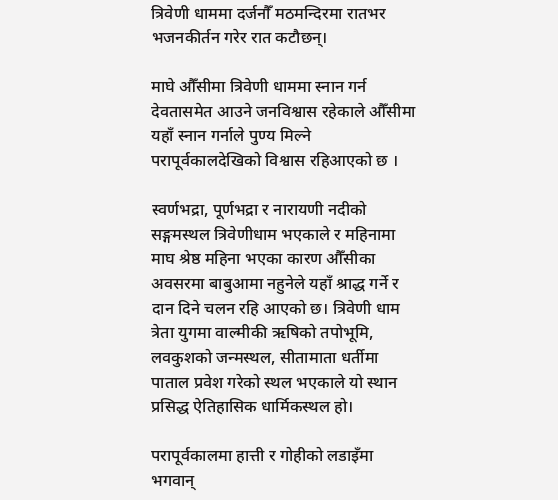त्रिवेणी धाममा दर्जनौँ मठमन्दिरमा रातभर भजनकीर्तन गरेर रात कटौछन्।

माघे औँसीमा त्रिवेणी धाममा स्नान गर्न देवतासमेत आउने जनविश्वास रहेकाले औँसीमा यहाँ स्नान गर्नाले पुण्य मिल्ने परापूर्वकालदेखिको विश्वास रहिआएको छ ।

स्वर्णभद्रा, पूर्णभद्रा र नारायणी नदीको सङ्गमस्थल त्रिवेणीधाम भएकाले र महिनामा माघ श्रेष्ठ महिना भएका कारण औँसीका अवसरमा बाबुआमा नहुनेले यहाँ श्राद्ध गर्ने र दान दिने चलन रहि आएको छ। त्रिवेणी धाम त्रेता युगमा वाल्मीकी ऋषिको तपोभूमि, लवकुशको जन्मस्थल, सीतामाता धर्तीमा पाताल प्रवेश गरेको स्थल भएकाले यो स्थान प्रसिद्ध ऐतिहासिक धार्मिकस्थल हो।

परापूर्वकालमा हात्ती र गोहीको लडाइँमा भगवान्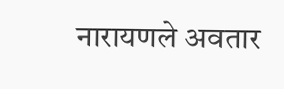नारायणले अवतार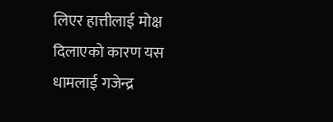लिएर हात्तीलाई मोक्ष दिलाएको कारण यस धामलाई गजेन्द्र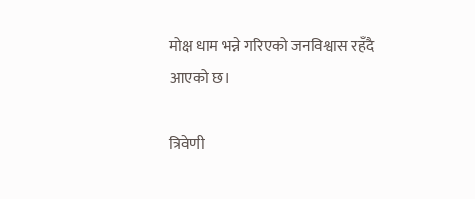मोक्ष धाम भन्ने गरिएको जनविश्वास रहँदै आएको छ।

त्रिवेणी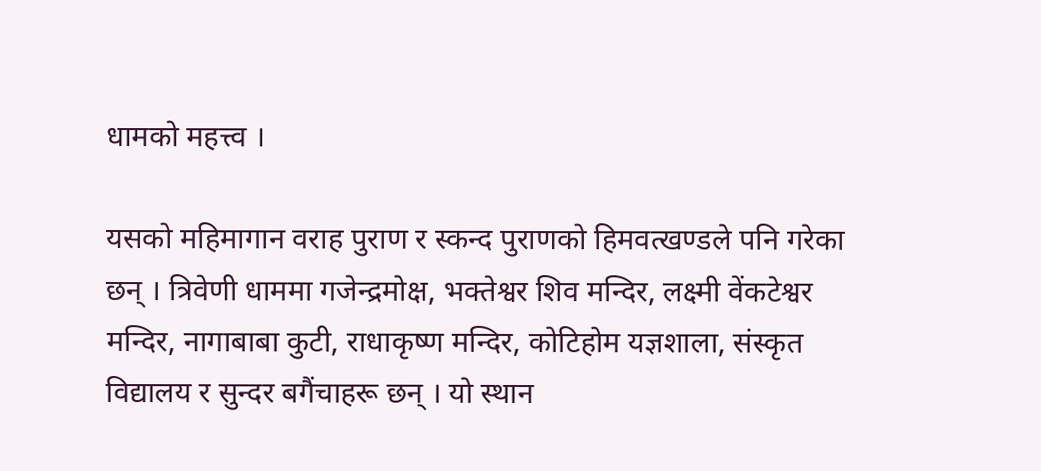धामको महत्त्व ।

यसको महिमागान वराह पुराण र स्कन्द पुराणको हिमवत्खण्डले पनि गरेका छन् । त्रिवेणी धाममा गजेन्द्रमोक्ष, भक्तेश्वर शिव मन्दिर, लक्ष्मी वेंकटेश्वर मन्दिर, नागाबाबा कुटी, राधाकृष्ण मन्दिर, कोटिहोम यज्ञशाला, संस्कृत विद्यालय र सुन्दर बगैंचाहरू छन् । यो स्थान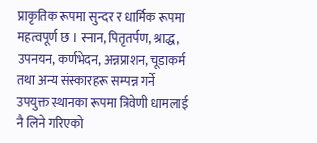प्राकृतिक रूपमा सुन्दर र धार्मिक रूपमा महत्वपूर्ण छ । स्नान, पितृतर्पण, श्राद्ध, उपनयन, कर्णभेदन, अन्नप्राशन, चूडाकर्म तथा अन्य संस्कारहरू सम्पन्न गर्ने उपयुक्त स्थानका रूपमा त्रिवेणी धामलाई नै लिने गरिएको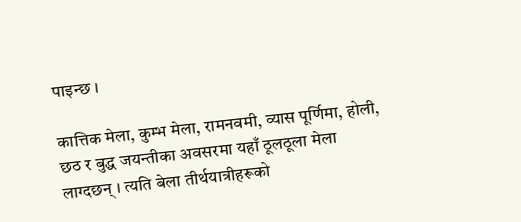पाइन्छ ।

कात्तिक मेला, कुम्भ मेला, रामनवमी, व्यास पूर्णिमा, होली, छठ र बुद्ध जयन्तीका अवसरमा यहाँ ठूलठूला मेला लाग्दछन् । त्यति बेला तीर्थयात्रीहरूको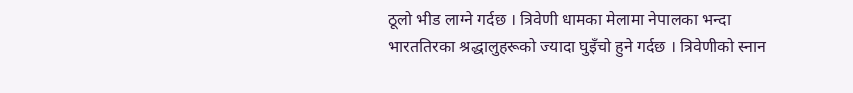ठूलो भीड लाग्ने गर्दछ । त्रिवेणी धामका मेलामा नेपालका भन्दा भारततिरका श्रद्धालुहरूको ज्यादा घुइँचो हुने गर्दछ । त्रिवेणीको स्नान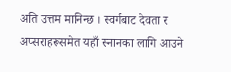अति उत्तम मानिन्छ । स्वर्गबाट देवता र अप्सराहरूसमेत यहाँ स्नानका लागि आउने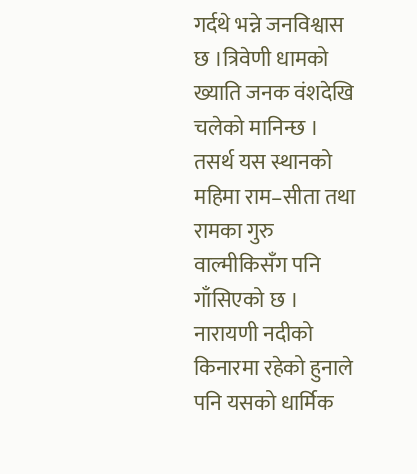गर्दथे भन्ने जनविश्वास छ ।त्रिवेणी धामको ख्याति जनक वंशदेखि चलेको मानिन्छ । तसर्थ यस स्थानको महिमा राम–सीता तथा रामका गुरु वाल्मीकिसँग पनि गाँसिएको छ ।
नारायणी नदीको किनारमा रहेको हुनाले पनि यसको धार्मिक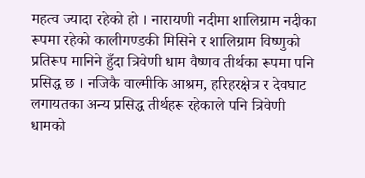महत्व ज्यादा रहेको हो । नारायणी नदीमा शालिग्राम नदीका रूपमा रहेको कालीगण्डकी मिसिने र शालिग्राम विष्णुको प्रतिरूप मानिने हुँदा त्रिवेणी धाम वैष्णव तीर्थका रूपमा पनि प्रसिद्ध छ । नजिकै वाल्मीकि आश्रम, हरिहरक्षेत्र र देवघाट लगायतका अन्य प्रसिद्ध तीर्थहरू रहेकाले पनि त्रिवेणी धामको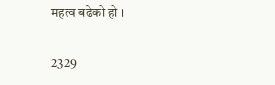महत्व बढेको हो ।

2329